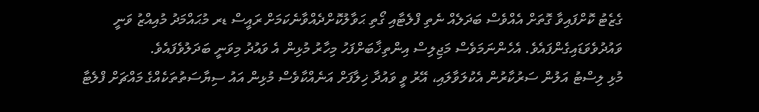ގެޒެޓު ކޮށްފައިވާ ގޮތަށް އެއްވެސް ބަދަލެއް ނެތި ފްލެޓާއި ގޯތި ޙަވާލުކޮށްދެއްވާނެކަމަށް ރައީސް ޑރ މުޙައްމަދު މުއިއްޒު ވަނީ ވައުދުވެވަޑައިގެންފައެވެ. އެހެންނަމަވެސް މަޖިލިސް އިންތިޚާބަށްފަހު މިހާރު މުޅިން އެ ވައުދު މިވަނީ ބަދަލުވެފައެވެ.
މުޅި ލިސްޓު އަލުން ސަރުކާރުން އެކުލަވާލައި، އޭރު ވީ ވައުދާ ޚިލާފަށް އަނެއްކާވެސް މުޅިން އައު ސިޔާސަތުތަކެއްގެ މައްޗަށް ފްލެޓާ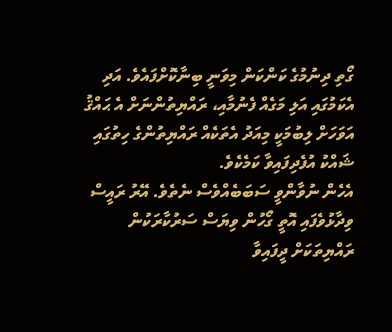ގޯތި ދިނުމުގެ ކަންކަން މިވަނީ ބިނާކޮށްފައެވެ. އަދި އެކަމުގައި އަލި މަގެއް ފެނުމާއި، ރައްޔިތުންނަށް އެ ޙައްޤު އަވަހަށް ލިބުމަކީ މިއަދު އެތަކެއް ރައްޔިތުންގެ ހިތުގައި ޝައްކު އުފެދިފައިވާ ކަމެކެވެ.
އެހެން ނުވާންވީ ސަބަބެއްވެސް ނެތެވެ. އޭރު ރައީސް ވިދާޅުވެފައި އޮތީ ގޯހުން ވިޔަސް ސަރުކާރަކުން ރައްޔިތަކަށް ދީފައިވާ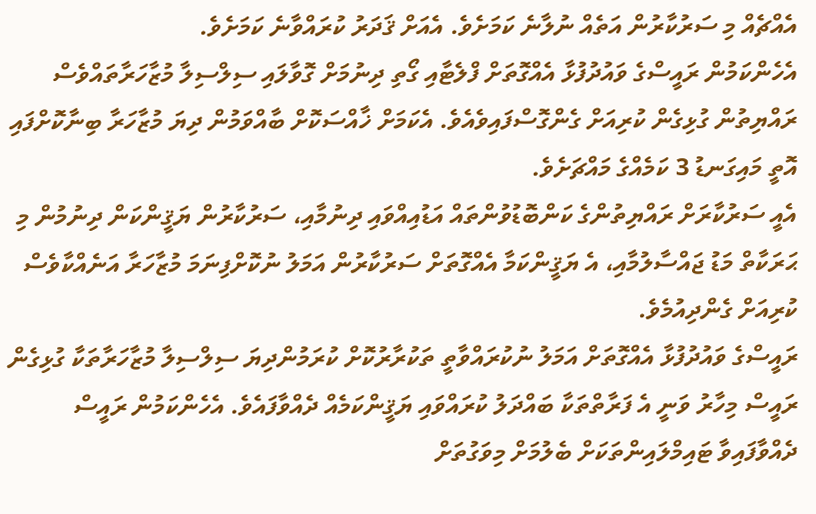އެއްޗެއް މި ސަރުކާރުން އަތެއް ނުލާނެ ކަމަށެވެ. އެއަށް ޤަދަރު ކުރައްވާނެ ކަމަށެވެ.
އެހެންކަމުން ރައީސްގެ ވައުދުފުޅާ އެއްގޮތަށް ފްލެޓާއި ގޯތި ދިނުމަށް ގޮވާލައި ސިލްސިލާ މުޒާހަރާތައްވެސް ރައްޔިތުން ގުޅިގެން ކުރިއަށް ގެންގޮސްފައިވެއެވެ. އެކަމަށް ޚާއްސަކޮށް ބާއްވަމުން ދިޔަ މުޒާހަރާ ބިނާކޮށްފައި އޮތީ މައިގަނޑު 3 ކަމެއްގެ މައްޗަށެވެ.
އެއީ ސަރުކާރަށް ރައްޔިތުންގެ ކަންބޮޑުވުންތައް އަޑުއިއްވައި ދިނުމާއި، ސަރުކާރުން ޔަޤީންކަން ދިނުމުން މި ޙަރަކާތް މަޑު ޖައްސާލުމާއި، އެ ޔަޤީންކަމާ އެއްގޮތަށް ސަރުކާރުން އަމަލު ނުކޮށްފިނަމަ މުޒާހަރާ އަނެއްކާވެސް ކުރިއަށް ގެންދިއުމެވެ.
ރައީސްގެ ވައުދުފުޅާ އެއްގޮތަށް އަމަލު ނުކުރައްވާތީ ތަކުރާރުކޮށް ކުރަމުންދިޔަ ސިލްސިލާ މުޒާހަރާތަކާ ގުޅިގެން ރައީސް މިހާރު ވަނީ އެ ފަރާތްތަކާ ބައްދަލު ކުރައްވައި ޔަޤީންކަމެއް ދެއްވާފައެވެ. އެހެންކަމުން ރައީސް ދެއްވާފައިވާ ޓައިމްލައިންތަކަށް ބެލުމަށް މިވަގުތަށް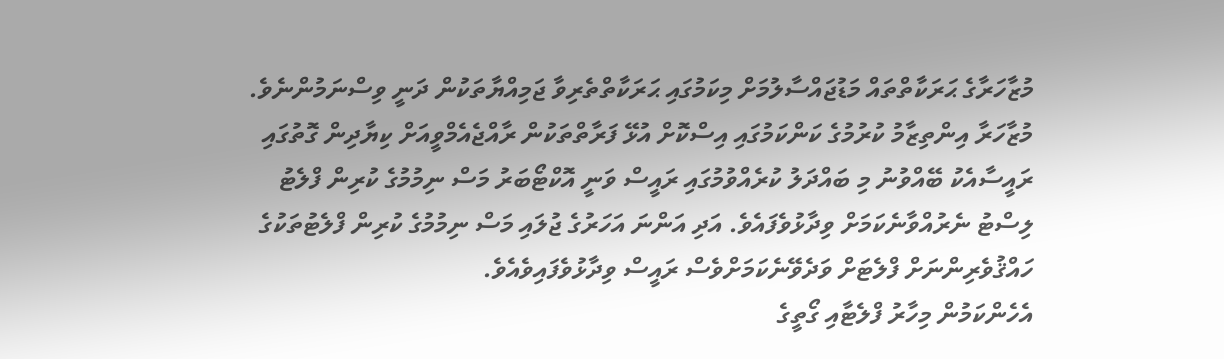މުޒާހަރާގެ ޙަރަކާތްތައް މަޑުޖައްސާލުމަށް މިކަމުގައި ޙަރަކާތްތެރިވާ ޖަމިއްޔާތަކުން ދަނީ ވިސްނަމުންނެވެ.
މުޒާހަރާ އިންތިޒާމު ކުރުމުގެ ކަންކަމުގައި އިސްކޮށް އުޅޭ ފަރާތްތަކުން ރާއްޖެއެމްވީއަށް ކިޔާދިން ގޮތުގައި ރައީސާއެކު ބޭއްވުނު މި ބައްދަލު ކުރެއްވުމުގައި ރައީސް ވަނީ އޮކްޓޯބަރު މަސް ނިމުމުގެ ކުރިން ފްލެޓު ލިސްޓު ނެރުއްވާނެކަމަށް ވިދާޅުވެފައެވެ. އަދި އަންނަ އަހަރުގެ ޖުލައި މަސް ނިމުމުގެ ކުރިން ފްލެޓުތަކުގެ ހައްޤުވެރިންނަށް ފްލެޓަށް ވަދެވޭނެކަމަށްވެސް ރައީސް ވިދާޅުވެފައިވެއެވެ.
އެހެންކަމުން މިހާރު ފްލެޓާއި ގޯތީގެ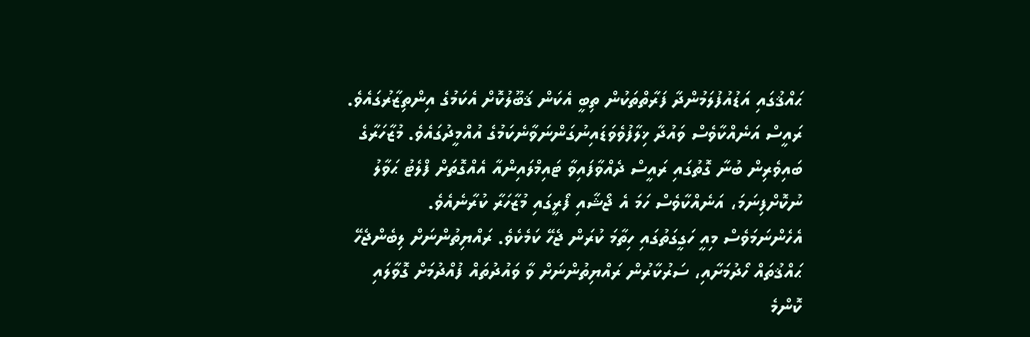ޙައްޤުގައި އަޑުއުފުލަމުންދާ ފަރާތްތަކުން ތިބީ އެކަން ޤަބޫލުކޮށް އެކަމުގެ އިންތިޒާރުގައެވެ. ރައީސް އަނެއްކާވެސް ވައުދާ ޚިލާފުވެވަޑައިނުގަންނަވާނެކަމުގެ އުއްމީދުގައެވެ. މުޒާހަރާގެ ބައިވެރިން ބުނާ ގޮތުގައި ރައީސް ދެއްވާފައިވާ ޓައިމްލައިންއާ އެއްގޮތަށް ފްލެޓު ޙަވާލު ނުކޮށްފިނަމަ، އަނެއްކާވެސް ހަމަ އެ ޖޯޝާއި ފޯރީގައި މުޒާހަރާ ކުރާނެއެވެ.
އެހެންނަމަވެސް މިއީ ހަގީގަތުގައި ހިތާމަ ކުރަން ޖެހޭ ކަމެކެވެ. ރައްޔިތުންނަށް ލިބެންޖެހޭ ޙައްޤުތައް ހޯދުމަށާއި، ސަރުކާރުން ރައްޔިތުންނަށް ވާ ވައުދުތައް ފުއްދުމަށް ގޮވާލައި ކޮންމެ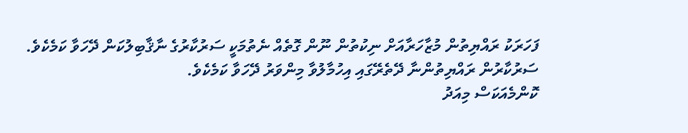ފަހަރަކު ރައްޔިތުން މުޒާހަރާއަށް ނިކުތުން ނޫން ގޮތެއް ނެތުމަކީ ސަރުކާރުގެ ނާޤާބިލުކަން ދޭހަވާ ކަމެކެވެ. ސަރުކާރުން ރައްޔިތުންނާ ދޭތެރޭގައި އިހުމާލުވާ މިންވަރު ދޭހަވާ ކަމެކެވެ.
ކޮންމެއަކަސް މިއަދު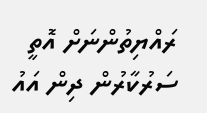ރައްޔިތުންނަށް އޮތީ ސަރުކާރުން ދިން އައު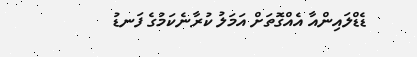ޑެޑްލައިންއާ އެއްގޮތަށް އަމަލު ކުރާނެކަމުގެ ފަނޑު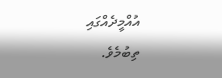އުއްމީދެއްގައި ތިބުމެވެ.